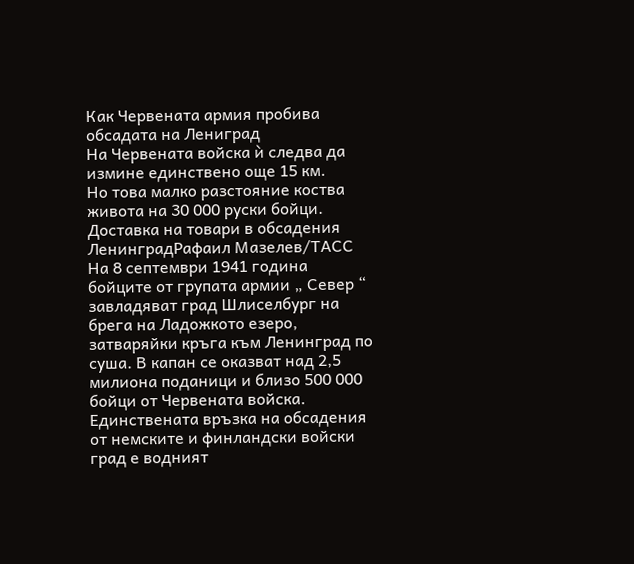Как Червената армия пробива обсадата на Лениград
На Червената войска ѝ следва да измине единствено още 15 км.
Но това малко разстояние коства живота на 30 000 руски бойци.
Доставка на товари в обсадения ЛенинградРафаил Мазелев/ТАСС
На 8 септември 1941 година бойците от групата армии „ Север “ завладяват град Шлиселбург на брега на Ладожкото езеро, затваряйки кръга към Ленинград по суша. В капан се оказват над 2,5 милиона поданици и близо 500 000 бойци от Червената войска.
Единствената връзка на обсадения от немските и финландски войски град е водният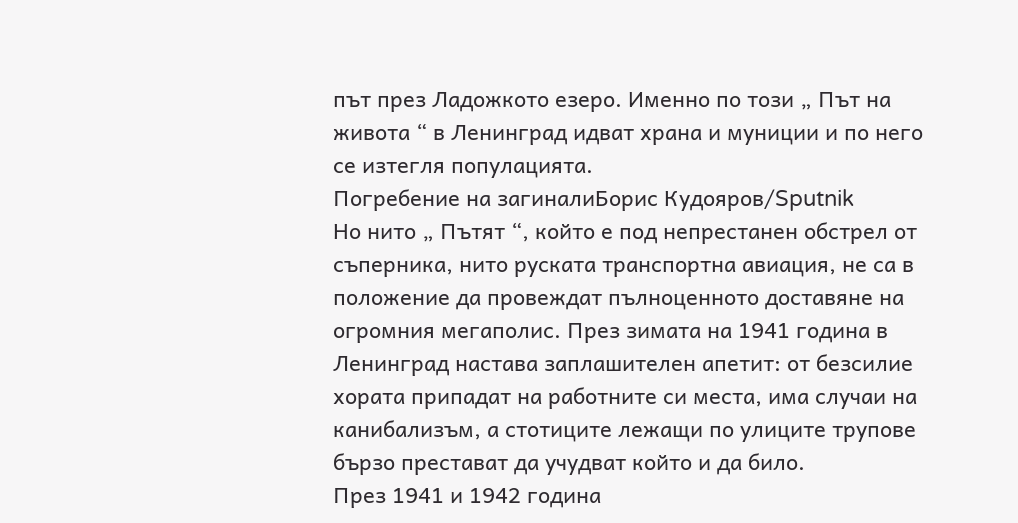път през Ладожкото езеро. Именно по този „ Път на живота “ в Ленинград идват храна и муниции и по него се изтегля популацията.
Погребение на загиналиБорис Кудояров/Sputnik
Но нито „ Пътят “, който е под непрестанен обстрел от съперника, нито руската транспортна авиация, не са в положение да провеждат пълноценното доставяне на огромния мегаполис. През зимата на 1941 година в Ленинград настава заплашителен апетит: от безсилие хората припадат на работните си места, има случаи на канибализъм, а стотиците лежащи по улиците трупове бързо престават да учудват който и да било.
През 1941 и 1942 година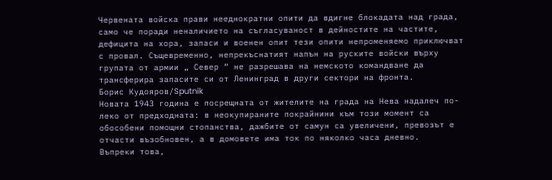Червената войска прави нееднократни опити да вдигне блокадата над града, само че поради неналичието на съгласуваност в дейностите на частите, дефицита на хора, запаси и военен опит тези опити непроменяемо приключват с провал. Същевременно, непрекъснатият напън на руските войски върху групата от армии „ Север “ не разрешава на немското командване да трансферира запасите си от Ленинград в други сектори на фронта.
Борис Кудояров/Sputnik
Новата 1943 година е посрещната от жителите на града на Нева надалеч по-леко от предходната: в неокупираните покрайнини към този момент са обособени помощни стопанства, дажбите от самун са увеличени, превозът е отчасти възобновен, а в домовете има ток по няколко часа дневно.
Въпреки това,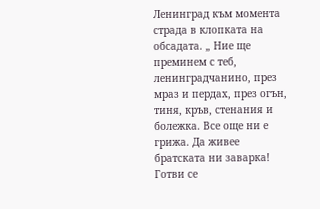Ленинград към момента страда в клопката на обсадата. „ Ние ще преминем с теб, ленинградчанино, през мраз и пердах, през огън, тиня, кръв, стенания и болежка. Все още ни е грижа. Да живее братската ни заварка! Готви се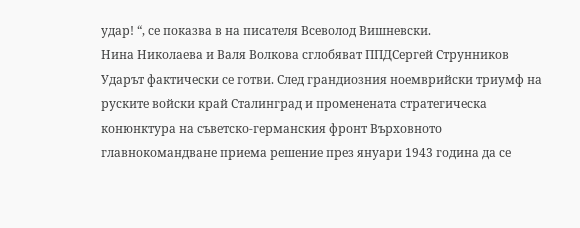удар! “, се показва в на писателя Всеволод Вишневски.
Нина Николаева и Валя Волкова сглобяват ППДСергей Струнников
Ударът фактически се готви. След грандиозния ноемврийски триумф на руските войски край Сталинград и променената стратегическа конюнктура на съветско-германския фронт Върховното главнокомандване приема решение през януари 1943 година да се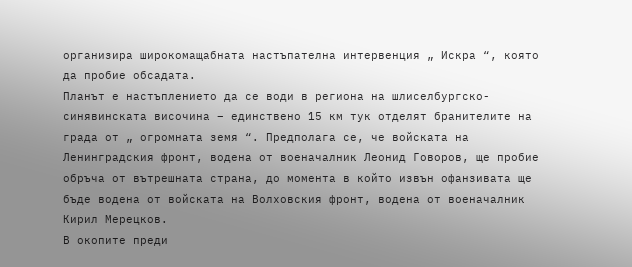организира широкомащабната настъпателна интервенция „ Искра “, която да пробие обсадата.
Планът е настъплението да се води в региона на шлиселбургско-синявинската височина – единствено 15 км тук отделят бранителите на града от „ огромната земя “. Предполага се, че войската на Ленинградския фронт, водена от военачалник Леонид Говоров, ще пробие обръча от вътрешната страна, до момента в който извън офанзивата ще бъде водена от войската на Волховския фронт, водена от военачалник Кирил Мерецков.
В окопите преди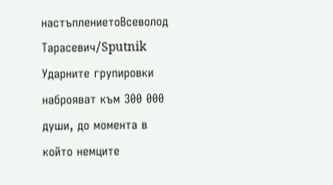настъплениетоВсеволод Тарасевич/Sputnik
Ударните групировки наброяват към 300 000 души, до момента в който немците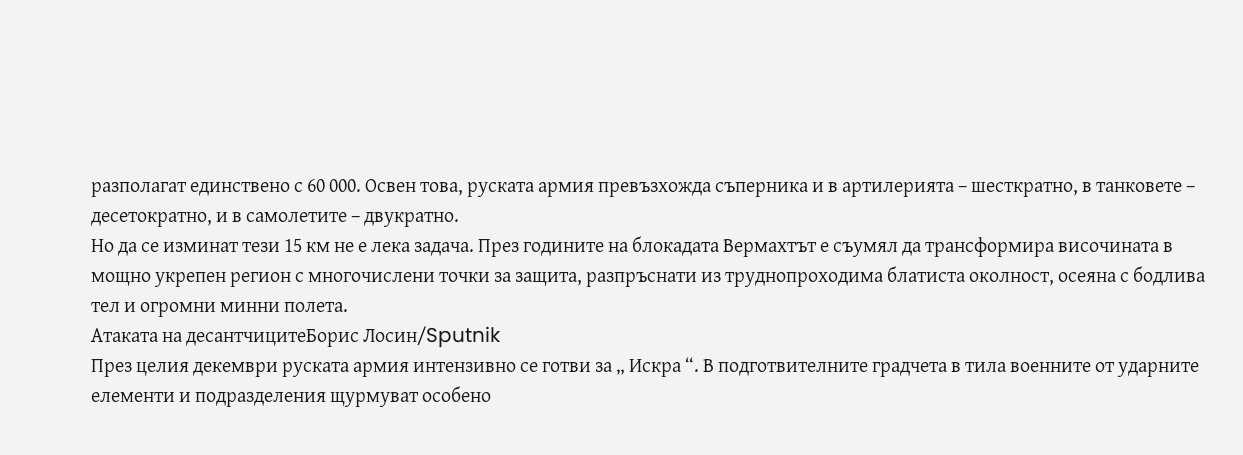разполагат единствено с 60 000. Освен това, руската армия превъзхожда съперника и в артилерията – шесткратно, в танковете – десетократно, и в самолетите – двукратно.
Но да се изминат тези 15 км не е лека задача. През годините на блокадата Вермахтът е съумял да трансформира височината в мощно укрепен регион с многочислени точки за защита, разпръснати из труднопроходима блатиста околност, осеяна с бодлива тел и огромни минни полета.
Атаката на десантчицитеБорис Лосин/Sputnik
През целия декември руската армия интензивно се готви за „ Искра “. В подготвителните градчета в тила военните от ударните елементи и подразделения щурмуват особено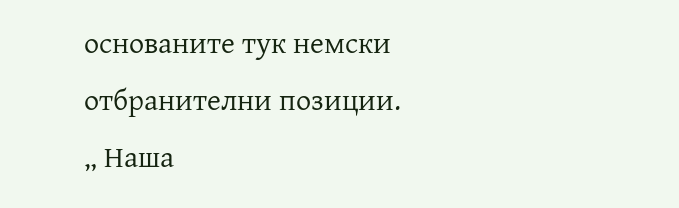основаните тук немски отбранителни позиции.
„ Наша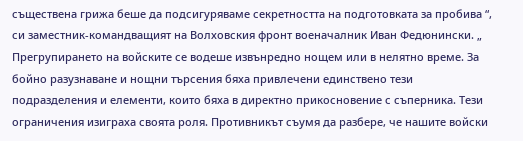съществена грижа беше да подсигуряваме секретността на подготовката за пробива “, си заместник-командващият на Волховския фронт военачалник Иван Федюнински. „ Прегрупирането на войските се водеше извънредно нощем или в нелятно време. За бойно разузнаване и нощни търсения бяха привлечени единствено тези подразделения и елементи, които бяха в директно прикосновение с съперника. Тези ограничения изиграха своята роля. Противникът съумя да разбере, че нашите войски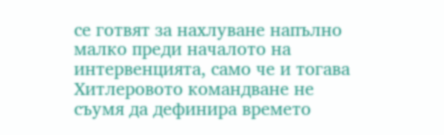се готвят за нахлуване напълно малко преди началото на интервенцията, само че и тогава Хитлеровото командване не съумя да дефинира времето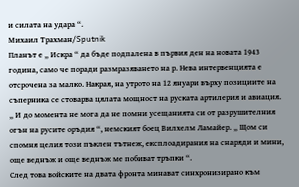и силата на удара “.
Михаил Трахман/Sputnik
Планът е „ Искра “ да бъде подпалена в първия ден на новата 1943 година, само че поради размразяването на р. Нева интервенцията е отсрочена за малко. Накрая, на утрото на 12 януари върху позициите на съперника се стоварва цялата мощност на руската артилерия и авиация. „ И до момента не мога да не помни усещанията си от разрушителния огън на русите оръдия “, немският боец Вилхелм Ламайер. „ Щом си спомня целия този пъклен тътнеж, експлоадирания на снаряди и мини, още веднъж и още веднъж ме побиват тръпки “.
След това войските на двата фронта минават синхронизирано към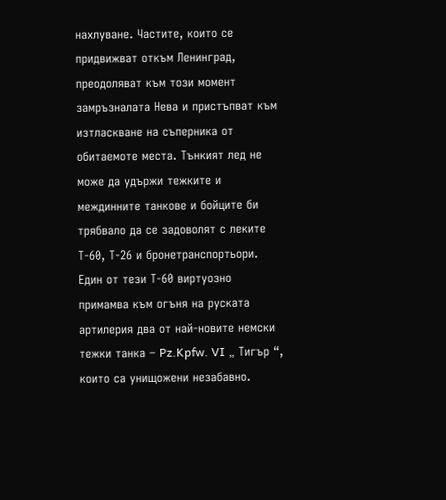нахлуване. Частите, които се придвижват откъм Ленинград, преодоляват към този момент замръзналата Нева и пристъпват към изтласкване на съперника от обитаемоте места. Тънкият лед не може да удържи тежките и междинните танкове и бойците би трябвало да се задоволят с леките Т-60, Т-26 и бронетранспортьори. Един от тези Т-60 виртуозно примамва към огъня на руската артилерия два от най-новите немски тежки танка – Pz.Kpfw. VI „ Тигър “, които са унищожени незабавно.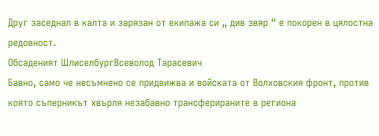Друг заседнал в калта и зарязан от екипажа си „ див звяр “ е покорен в цялостна редовност.
Обсаденият ШлиселбургВсеволод Тарасевич
Бавно, само че несъмнено се придвижва и войската от Волховския фронт, против която съперникът хвърля незабавно трансферираните в региона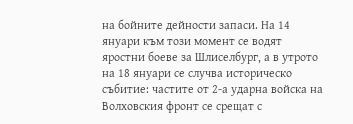на бойните дейности запаси. На 14 януари към този момент се водят яростни боеве за Шлиселбург, а в утрото на 18 януари се случва историческо събитие: частите от 2-а ударна войска на Волховския фронт се срещат с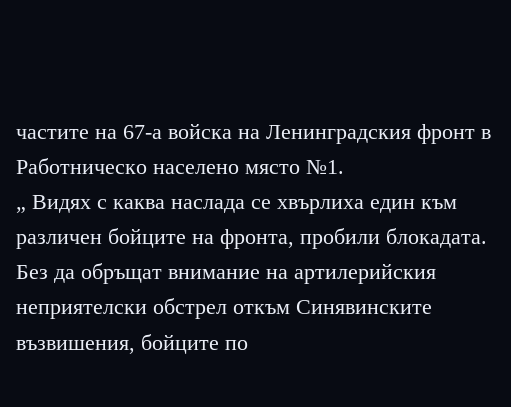частите на 67-а войска на Ленинградския фронт в Работническо населено място №1.
„ Видях с каква наслада се хвърлиха един към различен бойците на фронта, пробили блокадата. Без да обръщат внимание на артилерийския неприятелски обстрел откъм Синявинските възвишения, бойците по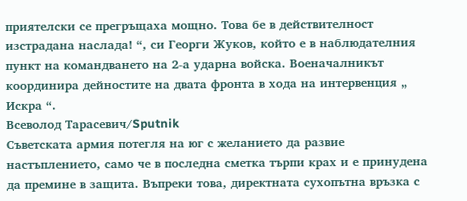приятелски се прегръщаха мощно. Това бе в действителност изстрадана наслада! “, си Георги Жуков, който е в наблюдателния пункт на командването на 2-а ударна войска. Военачалникът координира дейностите на двата фронта в хода на интервенция „ Искра “.
Всеволод Тарасевич/Sputnik
Съветската армия потегля на юг с желанието да развие настъплението, само че в последна сметка търпи крах и е принудена да премине в защита. Въпреки това, директната сухопътна връзка с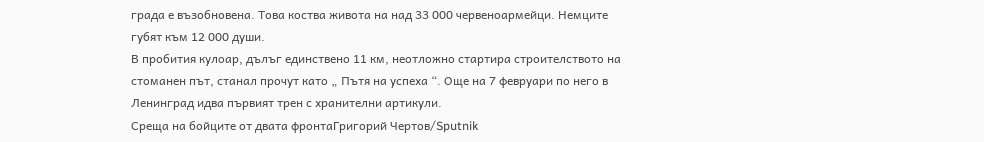града е възобновена. Това коства живота на над 33 000 червеноармейци. Немците губят към 12 000 души.
В пробития кулоар, дълъг единствено 11 км, неотложно стартира строителството на стоманен път, станал прочут като „ Пътя на успеха “. Още на 7 февруари по него в Ленинград идва първият трен с хранителни артикули.
Среща на бойците от двата фронтаГригорий Чертов/Sputnik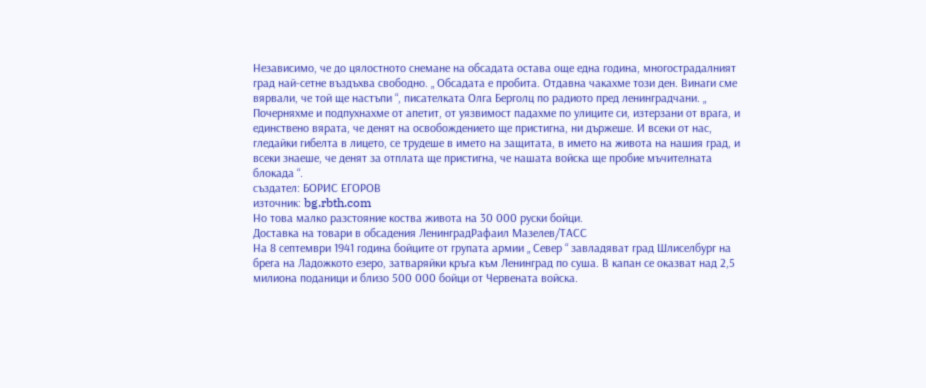Независимо, че до цялостното снемане на обсадата остава още една година, многострадалният град най-сетне въздъхва свободно. „ Обсадата е пробита. Отдавна чакахме този ден. Винаги сме вярвали, че той ще настъпи “, писателката Олга Берголц по радиото пред ленинградчани. „ Почерняхме и подпухнахме от апетит, от уязвимост падахме по улиците си, изтерзани от врага, и единствено вярата, че денят на освобождението ще пристигна, ни държеше. И всеки от нас, гледайки гибелта в лицето, се трудеше в името на защитата, в името на живота на нашия град, и всеки знаеше, че денят за отплата ще пристигна, че нашата войска ще пробие мъчителната блокада “.
създател: БОРИС ЕГОРОВ
източник: bg.rbth.com
Но това малко разстояние коства живота на 30 000 руски бойци.
Доставка на товари в обсадения ЛенинградРафаил Мазелев/ТАСС
На 8 септември 1941 година бойците от групата армии „ Север “ завладяват град Шлиселбург на брега на Ладожкото езеро, затваряйки кръга към Ленинград по суша. В капан се оказват над 2,5 милиона поданици и близо 500 000 бойци от Червената войска.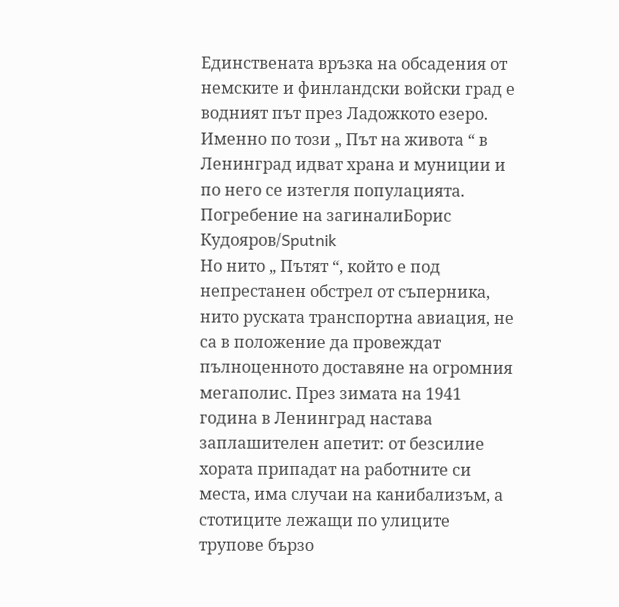Единствената връзка на обсадения от немските и финландски войски град е водният път през Ладожкото езеро. Именно по този „ Път на живота “ в Ленинград идват храна и муниции и по него се изтегля популацията.
Погребение на загиналиБорис Кудояров/Sputnik
Но нито „ Пътят “, който е под непрестанен обстрел от съперника, нито руската транспортна авиация, не са в положение да провеждат пълноценното доставяне на огромния мегаполис. През зимата на 1941 година в Ленинград настава заплашителен апетит: от безсилие хората припадат на работните си места, има случаи на канибализъм, а стотиците лежащи по улиците трупове бързо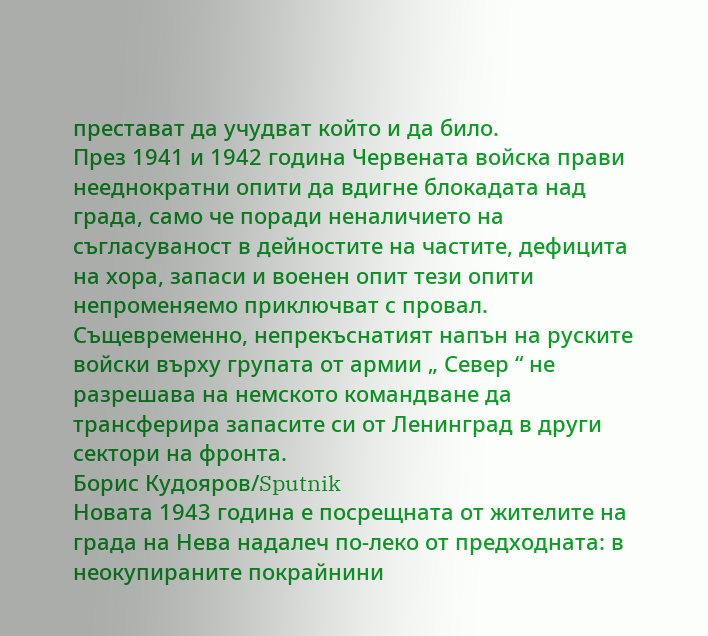престават да учудват който и да било.
През 1941 и 1942 година Червената войска прави нееднократни опити да вдигне блокадата над града, само че поради неналичието на съгласуваност в дейностите на частите, дефицита на хора, запаси и военен опит тези опити непроменяемо приключват с провал. Същевременно, непрекъснатият напън на руските войски върху групата от армии „ Север “ не разрешава на немското командване да трансферира запасите си от Ленинград в други сектори на фронта.
Борис Кудояров/Sputnik
Новата 1943 година е посрещната от жителите на града на Нева надалеч по-леко от предходната: в неокупираните покрайнини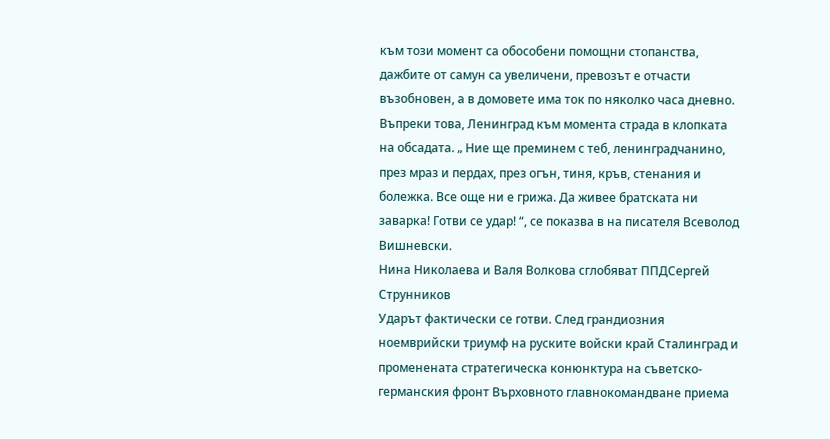към този момент са обособени помощни стопанства, дажбите от самун са увеличени, превозът е отчасти възобновен, а в домовете има ток по няколко часа дневно.
Въпреки това, Ленинград към момента страда в клопката на обсадата. „ Ние ще преминем с теб, ленинградчанино, през мраз и пердах, през огън, тиня, кръв, стенания и болежка. Все още ни е грижа. Да живее братската ни заварка! Готви се удар! “, се показва в на писателя Всеволод Вишневски.
Нина Николаева и Валя Волкова сглобяват ППДСергей Струнников
Ударът фактически се готви. След грандиозния ноемврийски триумф на руските войски край Сталинград и променената стратегическа конюнктура на съветско-германския фронт Върховното главнокомандване приема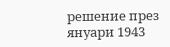решение през януари 1943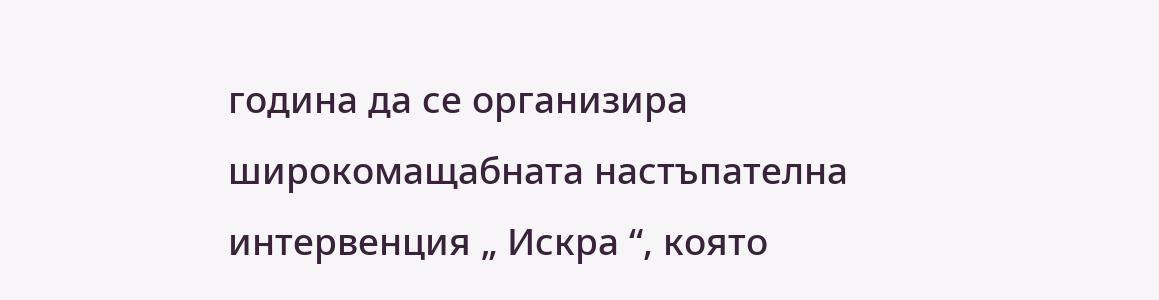година да се организира широкомащабната настъпателна интервенция „ Искра “, която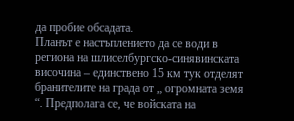да пробие обсадата.
Планът е настъплението да се води в региона на шлиселбургско-синявинската височина – единствено 15 км тук отделят бранителите на града от „ огромната земя “. Предполага се, че войската на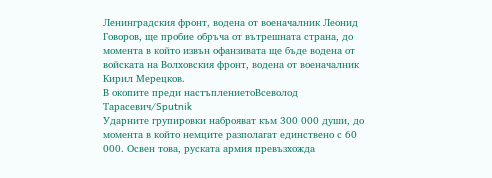Ленинградския фронт, водена от военачалник Леонид Говоров, ще пробие обръча от вътрешната страна, до момента в който извън офанзивата ще бъде водена от войската на Волховския фронт, водена от военачалник Кирил Мерецков.
В окопите преди настъплениетоВсеволод Тарасевич/Sputnik
Ударните групировки наброяват към 300 000 души, до момента в който немците разполагат единствено с 60 000. Освен това, руската армия превъзхожда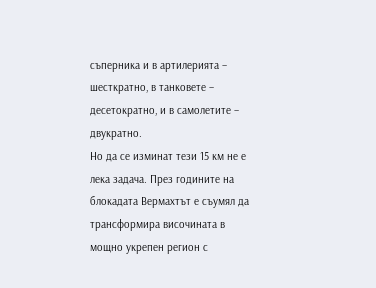съперника и в артилерията – шесткратно, в танковете – десетократно, и в самолетите – двукратно.
Но да се изминат тези 15 км не е лека задача. През годините на блокадата Вермахтът е съумял да трансформира височината в мощно укрепен регион с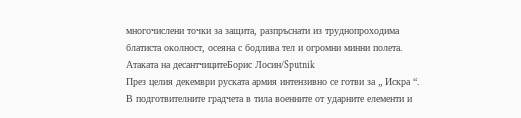многочислени точки за защита, разпръснати из труднопроходима блатиста околност, осеяна с бодлива тел и огромни минни полета.
Атаката на десантчицитеБорис Лосин/Sputnik
През целия декември руската армия интензивно се готви за „ Искра “. В подготвителните градчета в тила военните от ударните елементи и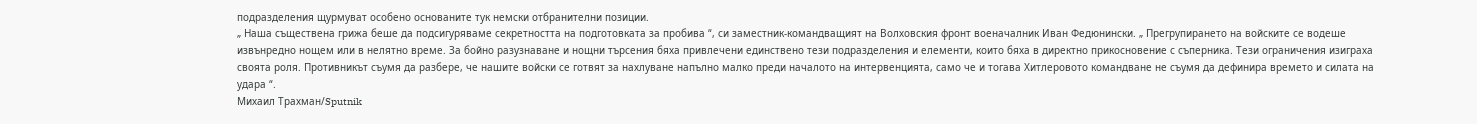подразделения щурмуват особено основаните тук немски отбранителни позиции.
„ Наша съществена грижа беше да подсигуряваме секретността на подготовката за пробива “, си заместник-командващият на Волховския фронт военачалник Иван Федюнински. „ Прегрупирането на войските се водеше извънредно нощем или в нелятно време. За бойно разузнаване и нощни търсения бяха привлечени единствено тези подразделения и елементи, които бяха в директно прикосновение с съперника. Тези ограничения изиграха своята роля. Противникът съумя да разбере, че нашите войски се готвят за нахлуване напълно малко преди началото на интервенцията, само че и тогава Хитлеровото командване не съумя да дефинира времето и силата на удара “.
Михаил Трахман/Sputnik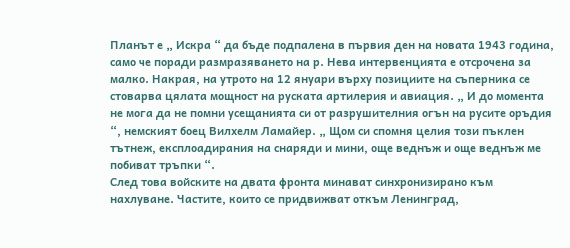Планът е „ Искра “ да бъде подпалена в първия ден на новата 1943 година, само че поради размразяването на р. Нева интервенцията е отсрочена за малко. Накрая, на утрото на 12 януари върху позициите на съперника се стоварва цялата мощност на руската артилерия и авиация. „ И до момента не мога да не помни усещанията си от разрушителния огън на русите оръдия “, немският боец Вилхелм Ламайер. „ Щом си спомня целия този пъклен тътнеж, експлоадирания на снаряди и мини, още веднъж и още веднъж ме побиват тръпки “.
След това войските на двата фронта минават синхронизирано към нахлуване. Частите, които се придвижват откъм Ленинград,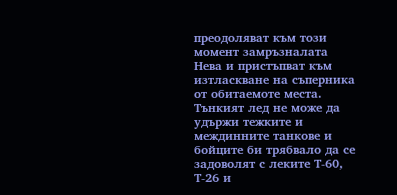преодоляват към този момент замръзналата Нева и пристъпват към изтласкване на съперника от обитаемоте места. Тънкият лед не може да удържи тежките и междинните танкове и бойците би трябвало да се задоволят с леките Т-60, Т-26 и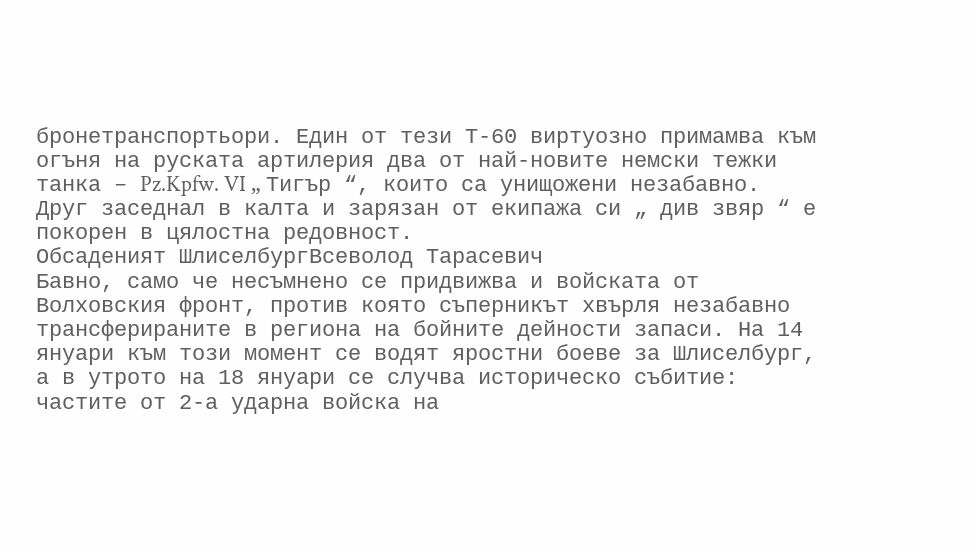бронетранспортьори. Един от тези Т-60 виртуозно примамва към огъня на руската артилерия два от най-новите немски тежки танка – Pz.Kpfw. VI „ Тигър “, които са унищожени незабавно. Друг заседнал в калта и зарязан от екипажа си „ див звяр “ е покорен в цялостна редовност.
Обсаденият ШлиселбургВсеволод Тарасевич
Бавно, само че несъмнено се придвижва и войската от Волховския фронт, против която съперникът хвърля незабавно трансферираните в региона на бойните дейности запаси. На 14 януари към този момент се водят яростни боеве за Шлиселбург, а в утрото на 18 януари се случва историческо събитие: частите от 2-а ударна войска на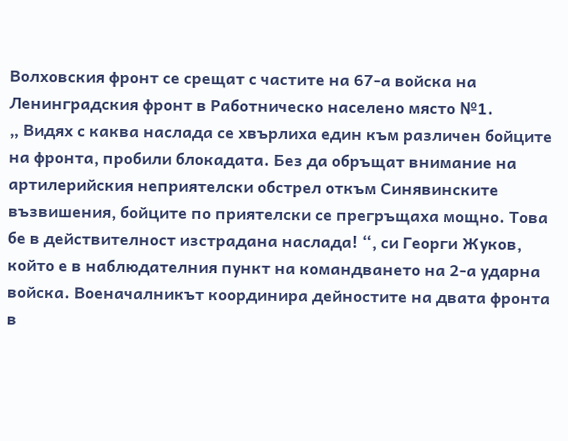Волховския фронт се срещат с частите на 67-а войска на Ленинградския фронт в Работническо населено място №1.
„ Видях с каква наслада се хвърлиха един към различен бойците на фронта, пробили блокадата. Без да обръщат внимание на артилерийския неприятелски обстрел откъм Синявинските възвишения, бойците по приятелски се прегръщаха мощно. Това бе в действителност изстрадана наслада! “, си Георги Жуков, който е в наблюдателния пункт на командването на 2-а ударна войска. Военачалникът координира дейностите на двата фронта в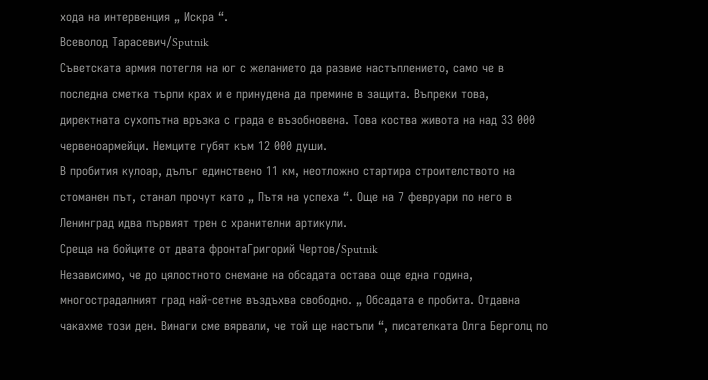хода на интервенция „ Искра “.
Всеволод Тарасевич/Sputnik
Съветската армия потегля на юг с желанието да развие настъплението, само че в последна сметка търпи крах и е принудена да премине в защита. Въпреки това, директната сухопътна връзка с града е възобновена. Това коства живота на над 33 000 червеноармейци. Немците губят към 12 000 души.
В пробития кулоар, дълъг единствено 11 км, неотложно стартира строителството на стоманен път, станал прочут като „ Пътя на успеха “. Още на 7 февруари по него в Ленинград идва първият трен с хранителни артикули.
Среща на бойците от двата фронтаГригорий Чертов/Sputnik
Независимо, че до цялостното снемане на обсадата остава още една година, многострадалният град най-сетне въздъхва свободно. „ Обсадата е пробита. Отдавна чакахме този ден. Винаги сме вярвали, че той ще настъпи “, писателката Олга Берголц по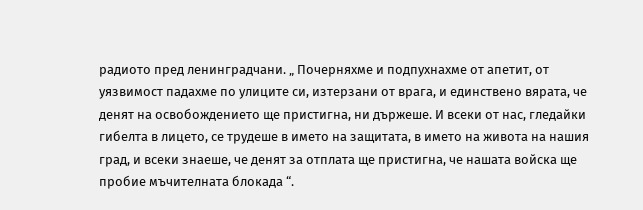радиото пред ленинградчани. „ Почерняхме и подпухнахме от апетит, от уязвимост падахме по улиците си, изтерзани от врага, и единствено вярата, че денят на освобождението ще пристигна, ни държеше. И всеки от нас, гледайки гибелта в лицето, се трудеше в името на защитата, в името на живота на нашия град, и всеки знаеше, че денят за отплата ще пристигна, че нашата войска ще пробие мъчителната блокада “.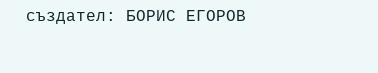създател: БОРИС ЕГОРОВ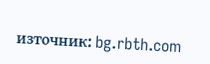източник: bg.rbth.com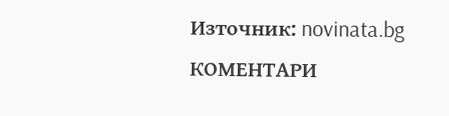Източник: novinata.bg
КОМЕНТАРИ